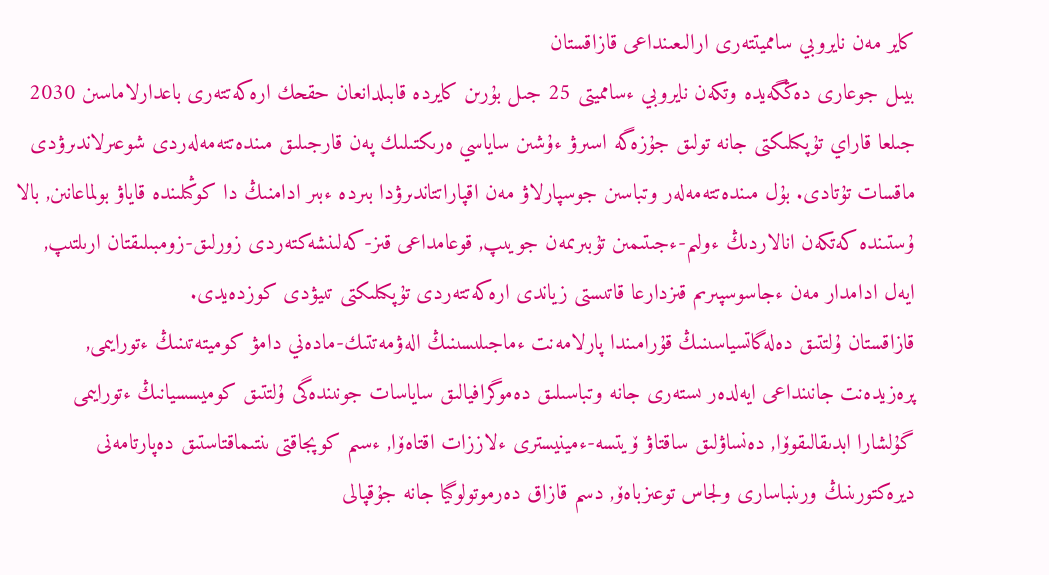كاير مەن نايروبي سامميتتەرى ارالىعىنداعى قازاقستان
بيىل جوعارى دەڭگەيدە وتكەن نايروبي ءسامميتى 25 جىل بۇرىن كايردە قابىلدانعان حقحك ارەكەتتەرى باعدارلاماسىن 2030 جىلعا قاراي تۇپكىلىكتى جانە تولىق جۇزەگە اسىرۋ ءۇشىن ساياسي ەرىكتىلىك پەن قارجىلىق مىندەتتەمەلەردى شوعىرلاندىرۋدى ماقسات تۇتادى. بۇل مىندەتتەمەلەر وتباسىن جوسپارلاۋ مەن اقپاراتتاندىرۋدا بىردە ءبىر ادامنىڭ دا كوڭىلىندە قاياۋ بولماعانىن, بالا ۇستىندە كەتكەن انالاردىڭ ءولىم-ءجىتىمىن تۇبىرىمەن جويىپ, قوعامداعى قىز-كەلىنشەكتەردى زورلىق-زومبىلىقتان ارىلتىپ, ايەل ادامدار مەن ءجاسوسپىرىم قىزدارعا قاتىستى زياندى ارەكەتتەردى تۇپكىلىكتى تىيۋدى كوزدەيدى.
قازاقستان ۇلتتىق دەلەگاتسياسىنىڭ قۇرامىندا پارلامەنت ءماجىلىسىنىڭ الەۋمەتتىك-مادەني دامۋ كوميتەتىنىڭ ءتورايىمى, پرەزيدەنت جانىنداعى ايەلدەر ىستەرى جانە وتباسىلىق دەموگرافيالىق ساياسات جونىندەگى ۇلتتىق كوميسسيانىڭ ءتورايىمى گۇلشارا ابدىقالىقوۆا, دەنساۋلىق ساقتاۋ ۆيتسە-ءمينيسترى ءلاززات اقتاەۆا, ءسىم كوپجاقتى ىنتىماقتاستىق دەپارتامەنى ديرەكتورىنىڭ ورىنباسارى ولجاس توعىزباەۆ, دسم قازاق دەرموتولوگيا جانە جۇقپالى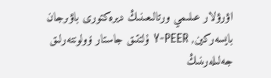اۋرۋلار عىلىمي ورتالىعىنىڭ ديرەكتورى باۋىرجان بايسەركين, Y-PEER ۇلتتىق جاستار ۆولونتەرلىق جەلىلەرىنىڭ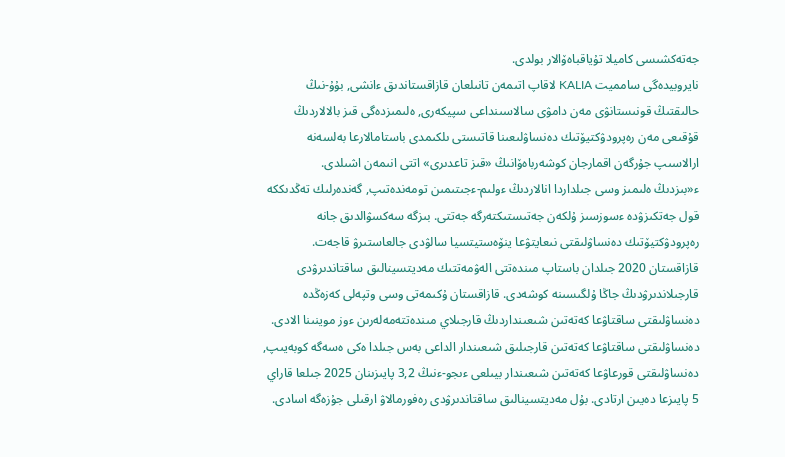جەتەكشىسى كاميلا تۇياقباەۆالار بولدى.
نايروبيدەگى سامميت KALIA لاقاپ اتىمەن تانىلعان قازاقستاندىق ءانشى, بۇۇ-نىڭ حالىقتىڭ قونىستانۋى مەن دامۋى سالاسىنداعى سپيكەرى, ەلىمىزدەگى قىز بالالاردىڭ قۇقىعى مەن رەپرودۋكتيۆتىك دەنساۋلىعىنا قاتىستى ىلكىمدى باستامالارعا بەلسەنە ارالاسىپ جۇرگەن اقمارجان كوشەرباەۆانىڭ «قىز تاعدىرى» اتتى انىمەن اشىلدى.
ء«بىزدىڭ ەلىمىز وسى جىلداردا انالاردىڭ ءولىم-ءجىتىمىن تومەندەتىپ, گەندەرلىك تەڭدىككە قول جەتكىزۋدە ءسوزسىز ۇلكەن جەتىستىكتەرگە جەتتى. بىزگە سەكسۋالدىق جانە رەپرودۋكتيۆتىك دەنساۋلىقتى نىعايتۋعا ينۆەستيتسيا سالۋدى جالعاستىرۋ قاجەت. قازاقستان 2020 جىلدان باستاپ مىندەتتى الەۋمەتتىك مەديتسينالىق ساقتاندىرۋدى قارجىلاندىرۋدىڭ جاڭا ۇلگىسىنە كوشەدى. قازاقستان ۇكىمەتى وسى وتپەلى كەزەڭدە دەنساۋلىقتى ساقتاۋعا كەتەتىن شىعىنداردىڭ قارجىلاي مىندەتتەمەلەرىن ءوز موينىنا الادى. دەنساۋلىقتى ساقتاۋعا كەتەتىن قارجىلىق شىعىندار الداعى بەس جىلدا ەكى ەسەگە كوبەيىپ, دەنساۋلىقتى قورعاۋعا كەتەتىن شىعىندار بيىلعى ءىجو-ءنىڭ 3,2 پايىزىنان 2025 جىلعا قاراي 5 پايىزعا دەيىن ارتادى. بۇل مەديتسينالىق ساقتاندىرۋدى رەفورمالاۋ ارقىلى جۇزەگە اسادى.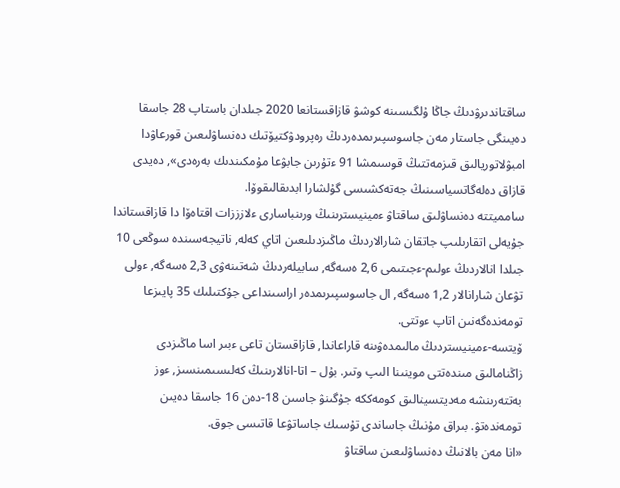ساقتاندىرۋدىڭ جاڭا ۇلگىسىنە كوشۋ قازاقستانعا 2020 جىلدان باستاپ 28 جاسقا دەيىنگى جاستار مەن جاسوسپىرىمدەردىڭ رەپرودۋكتيۆتىك دەنساۋلىعىن قورعاۋدا امبۋلاتوريالىق قىزمەتتىڭ قوسىمشا 91 ءتۇرىن جابۋعا مۇمكىندىك بەرەدى», دەيدى قازاق دەلەگاتسياسىنىڭ جەتەكشىسى گۇلشارا ابدىقالىقوۆا.
سامميتتە دەنساۋلىق ساقتاۋ ءمينيسترىنىڭ ورىنباسارى ءلازززات اقتاەۆا دا قازاقستاندا جۇيەلى اتقارىلىپ جاتقان شارالاردىڭ ماڭىزدىلىعىن اتاي كەلە, ناتيجەسىندە سوڭعى 10 جىلدا انالاردىڭ ءولىم-ءجىتىمى 2,6 ەسەگە, سابيلەردىڭ شەتىنەۋى 2,3 ەسەگە, ءولى تۋعان شارانالار 1,2 ەسەگە, ال جاسوسپىرىمدەر اراسىنداعى جۇكتىلىك 35 پايىزعا تومەندەگەنىن اتاپ ءوتتى.
ۆيتسە-ءمينيستردىڭ مالىمدەۋىنە قاراعاندا, قازاقستان تاعى ءبىر اسا ماڭىزدى زاڭنامالىق مىندەتتى موينىنا الىپ وتىر. بۇل – اتا-انالارىنىڭ كەلىسىمىنسىز, ءوز بەتتەرىنشە مەديتسينالىق كومەككە جۇگىنۋ جاسىن 18-دەن 16 جاسقا دەيىن تومەندەتۋ. بىراق مۇنىڭ جاساندى تۇسىك جاساتۋعا قاتىسى جوق.
«انا مەن بالانىڭ دەنساۋلىعىن ساقتاۋ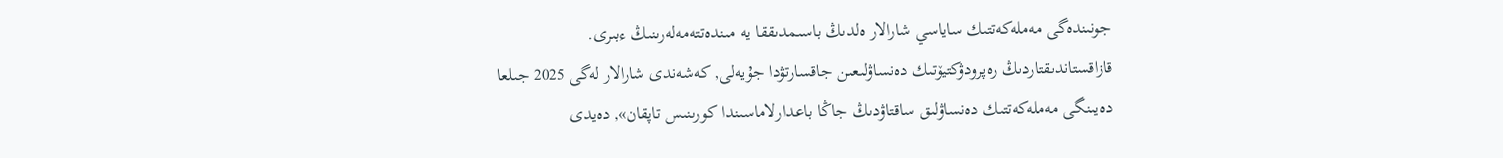جونىندەگى مەملەكەتتىك ساياسي شارالار ەلدىڭ باسىمدىققا يە مىندەتتەمەلەرىنىڭ ءبىرى. قازاقستاندىقتاردىڭ رەپرودۋكتيۆتىك دەنساۋلىعىن جاقسارتۋدا جۇيەلى, كەشەندى شارالار لەگى 2025 جىلعا دەيىنگى مەملەكەتتىك دەنساۋلىق ساقتاۋدىڭ جاڭا باعدارلاماسىندا كورىنىس تاپقان», دەيدى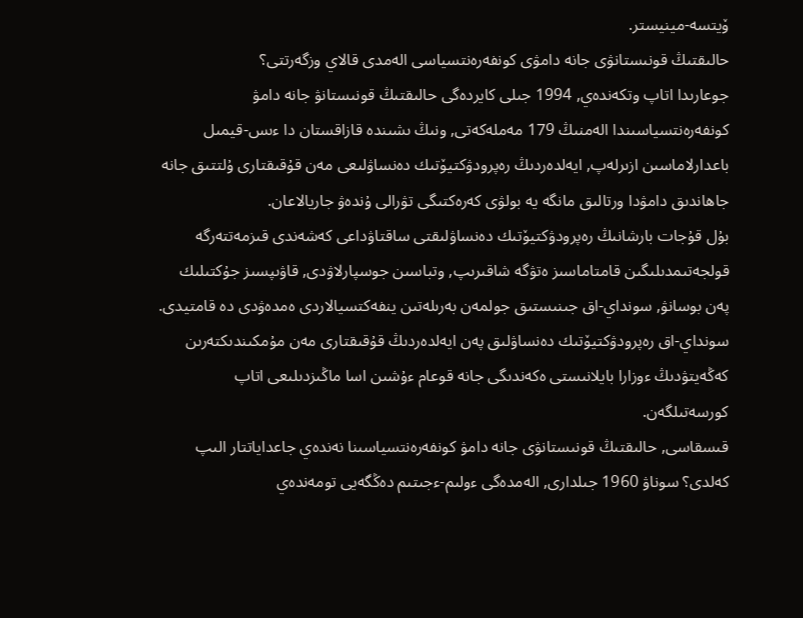ۆيتسە-مينيستر.
حالىقتىڭ قونىستانۋى جانە دامۋى كونفەرەنتسياسى الەمدى قالاي وزگەرتتى؟
جوعارىدا اتاپ وتكەندەي, 1994 جىلى كايردەگى حالىقتىڭ قونىستانۋ جانە دامۋ كونفەرەنتسياسىندا الەمنىڭ 179 مەملەكەتى, ونىڭ ىشىندە قازاقستان دا ءىس-قيمىل باعدارلاماسىن ازىرلەپ, ايەلدەردىڭ رەپرودۋكتيۆتىك دەنساۋلىعى مەن قۇقىقتارى ۇلتتىق جانە جاھاندىق دامۋدا ورتالىق مانگە يە بولۋى كەرەكتىگى تۋرالى ۇندەۋ جاريالاعان.
بۇل قۇجات بارشانىڭ رەپرودۋكتيۆتىك دەنساۋلىقتى ساقتاۋداعى كەشەندى قىزمەتتەرگە قولجەتىمدىلىگىن قامتاماسىز ەتۋگە شاقىرىپ, وتباسىن جوسپارلاۋدى, قاۋىپسىز جۇكتىلىك پەن بوسانۋ, سونداي-اق جىنىستىق جولمەن بەرىلەتىن ينفەكتسيالاردى ەمدەۋدى دە قامتيدى.
سونداي-اق رەپرودۋكتيۆتىك دەنساۋلىق پەن ايەلدەردىڭ قۇقىقتارى مەن مۇمكىندىكتەرىن كەڭەيتۋدىڭ ءوزارا بايلانىستى ەكەندىگى جانە قوعام ءۇشىن اسا ماڭىزدىلىعى اتاپ كورسەتىلگەن.
قىسقاسى, حالىقتىڭ قونىستانۋى جانە دامۋ كونفەرەنتسياسىنا نەندەي جاعداياتتار الىپ كەلدى؟ سوناۋ 1960 جىلدارى, الەمدەگى ءولىم-ءجىتىم دەڭگەيى تومەندەي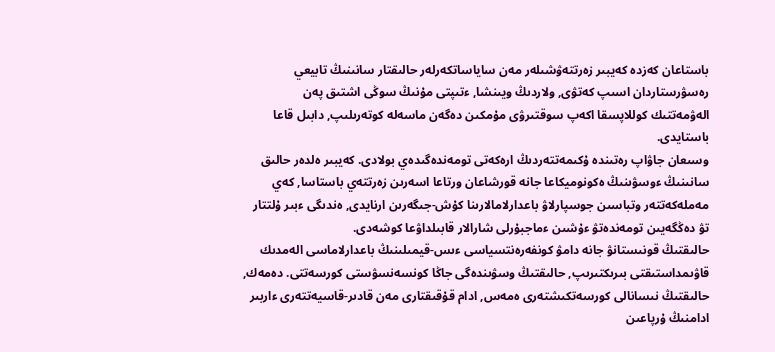باستاعان كەزدە كەيبىر زەرتتەۋشىلەر مەن ساياساتكەرلەر حالىقتار سانىنىڭ تابيعي رەسۋرستاردان اسىپ كەتۋى, ولاردىڭ ويىنشا, ءتىپتى مۇنىڭ سوڭى اشتىق پەن الەۋمەتتىك كوللاپسقا اكەپ سوقتىرۋى مۇمكىن دەگەن ماسەلە كوتەرىلىپ, دابىل قاعا باستايدى.
وسىعان جاۋاپ رەتىندە ۇكىمەتتەردىڭ ارەكەتى تومەندەگىدەي بولادى. كەيبىر ەلدەر حالىق سانىنىڭ ءوسۋىنىڭ ەكونوميكاعا جانە قورشاعان ورتاعا اسەرىن زەرتتەي باستاسا, كەي مەملەكەتتەر وتباسىن جوسپارلاۋ باعدارلامالارىنا كۇش-جىگەرىن ارنايدى, ەندىگى ءبىر ۇلتتار تۋ دەڭگەيىن تومەندەتۋ ءۇشىن ءماجبۇرلى شارالار قابىلداۋعا كوشەدى.
حالىقتىڭ قونىستانۋ جانە دامۋ كونفەرەنتسياسى ءىس-قيمىلىنىڭ باعدارلاماسى الەمدىك قاۋىمداستىقتى بىرىكتىرىپ, حالىقتىڭ وسۋىندەگى جاڭا كونسەنسۋستى كورسەتتى. دەمەك, حالىقتىڭ نىسانالى كورسەتكىشتەرى ەمەس, ادام قۇقىقتارى مەن قادىر-قاسيەتتەرى ءاربىر ادامنىڭ ۇرپاعىن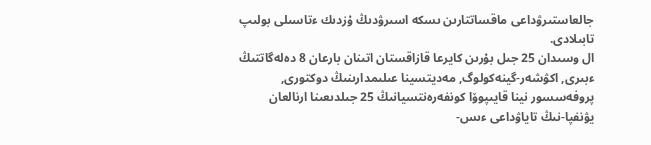جالعاستىرۋداعى ماقساتتارىن ىسكە اسىرۋدىڭ ۇزدىك ءتاسىلى بولىپ تابىلادى.
ال وسىدان 25 جىل بۇرىن كايرعا قازاقستان اتىنان بارعان 8 دەلەگاتتىڭ ءبىرى, اكۋشەر-گينەكولوگ, مەديتسينا عىلىمدارىنىڭ دوكتورى, پروفەسسور نينا قايىپوۆا كونفەرەنتسيانىڭ 25 جىلدىعىنا ارنالعان يۋنفپا-نىڭ تاياۋداعى ءىس-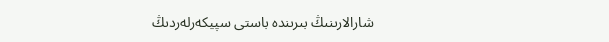شارالارىنىڭ بىرىندە باستى سپيكەرلەردىڭ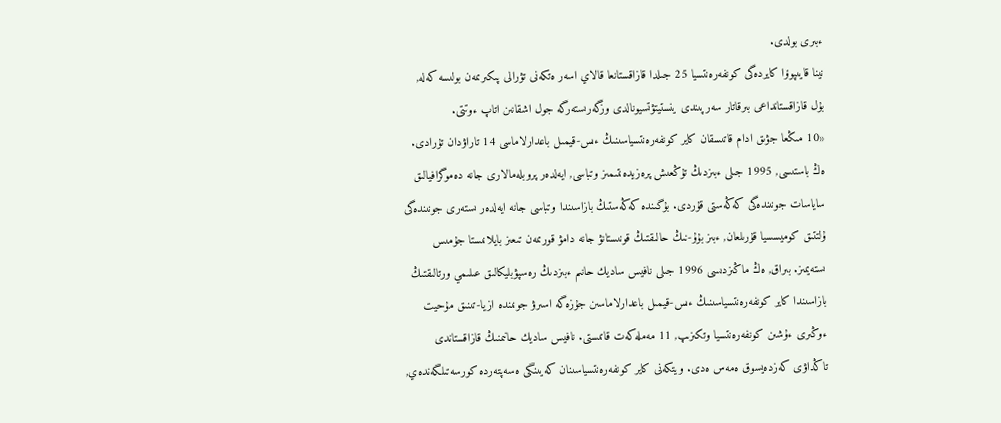ءبىرى بولدى.
نينا قايىپوۆا كايردەگى كونفەرەنتسيا 25 جىلدا قازاقستانعا قالاي اسەر ەتكەنى تۋرالى پىكىرىمەن بولىسە كەلە, بۇل قازاقستانداعى بىرقاتار سەرپىندى ينستيتۋتسيونالدى وزگەرىستەرگە جول اشقانىن اتاپ ءوتتى.
«10 مىڭعا جۋىق ادام قاتىسقان كاير كونفەرەنتسياسىنىڭ ءىس-قيمىل باعدارلاماسى 14 تاراۋدان تۇرادى. ەڭ باستىسى, 1995 جىلى ءبىزدىڭ تۇڭعىش پرەزيدەنتىمىز وتباسى, ايەلدەر پروبلەمالارى جانە دەموگرافيالىق ساياسات جونىندەگى كەڭەستى قۇردى. بۇگىندە كەڭەستىڭ بازاسىندا وتباسى جانە ايەلدەر ىستەرى جونىندەگى ۇلتتىق كوميسسيا قۇرىلعان, ءبىز بۇۇ-نىڭ حالىقتىڭ قونىستانۋ جانە دامۋ قورىمەن تىعىز بايلانىستا جۇمىس ىستەيمىز. بىراق, ەڭ ماڭىزدىسى 1996 جىلى نافيس ساديك حانىم ءبىزدىڭ رەسپۋبليكالىق عىلىمي ورتالىقتىڭ بازاسىندا كاير كونفەرەنتسياسىنىڭ ءىس-قيمىل باعدارلاماسىن جۇزەگە اسىرۋ جونىندە ازيا-تىنىق مۇحيت ءوڭىرى ءۇشىن كونفەرەنتسيا وتكىزىپ, 11 مەملەكەت قاتىستى. نافيس ساديك حانىمنىڭ قازاقستاندى تاڭداۋى كەزدەيسوق ەمەس ەدى. ويتكەنى كاير كونفەرەنتسياسىنان كەيىنگى ەسەپتەردە كورسەتىلگەندەي,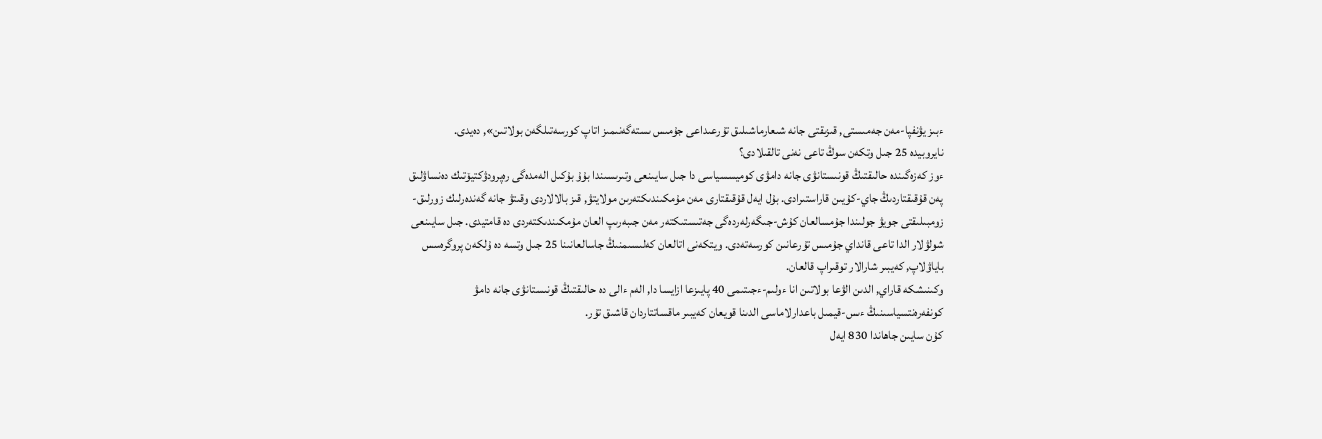ءبىز يۋنفپا-مەن جەمىستى, قىزىقتى جانە شىعارماشىلىق تۇرعىداعى جۇمىس ىستەگەنىمىز اتاپ كورسەتىلگەن بولاتىن», دەيدى.
نايروبيدە 25 جىل وتكەن سوڭ تاعى نەنى تالقىلادى؟
ءوز كەزەگىندە حالىقتىڭ قونىستانۋى جانە دامۋى كوميسسياسى دا جىل سايىنعى وتىرىسىندا بۇۇ بۇكىل الەمدەگى رەپرودۋكتيۆتىك دەنساۋلىق پەن قۇقىقتاردىڭ جاي-كۇيىن قاراستىرادى. بۇل ايەل قۇقىقتارى مەن مۇمكىندىكتەرىن مولايتۋ, قىز بالالاردى وقىتۋ جانە گەندەرلىك زورلىق-زومبىلىقتى جويۋ جولىندا جۇمسالعان كۇش-جىگەرلەردەگى جەتىستىكتەر مەن جىبەرىپ العان مۇمكىندىكتەردى دە قامتيدى. جىل سايىنعى شولۋلار الدا تاعى قانداي جۇمىس تۇرعانىن كورسەتەدى. ويتكەنى اتالعان كەلىسىمنىڭ جاسالعانىنا 25 جىل وتسە دە ۇلكەن پروگرەسس باياۋلاپ, كەيبىر شارالار توقىراپ قالعان.
وكىنىشكە قاراي, الدىن الۋعا بولاتىن انا ءولىم-ءجىتىمى 40 پايىزعا ازايسا دا, الەم ءالى دە حالىقتىڭ قونىستانۋى جانە دامۋ كونفەرەنتسياسىنىڭ ءىس-قيمىل باعدارلاماسى الدىنا قويعان كەيبىر ماقساتتاردان قاشىق تۇر.
كۇن سايىن جاھاندا 830 ايەل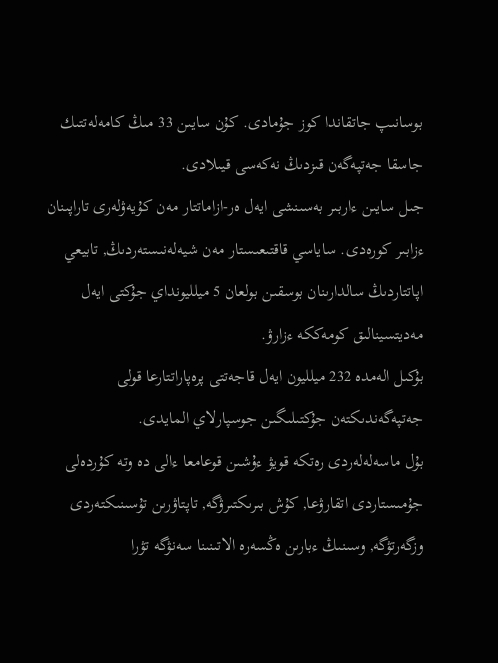بوسانىپ جاتقاندا كوز جۇمادى. كۇن سايىن 33 مىڭ كامەلەتتىك جاسقا جەتپەگەن قىزدىڭ نەكەسى قيىلادى.
جىل سايىن ءاربىر بەسىنشى ايەل ەر-ازاماتتار مەن كۇيەۋلەرى تاراپىنان ءزابىر كورەدى. ساياسي قاقتىعىستار مەن شيەلەنىستەردىڭ, تابيعي اپاتتاردىڭ سالدارىنان بوسقىن بولعان 5 ميلليونداي جۇكتى ايەل مەديتسينالىق كومەككە ءزارۋ.
بۇكىل الەمدە 232 ميلليون ايەل قاجەتتى پرەپاراتتارعا قولى جەتپەگەندىكتەن جۇكتىلىگىن جوسپارلاي المايدى.
بۇل ماسەلەلەردى رەتكە قويۋ ءۇشىن قوعامعا ءالى دە وتە كۇردەلى جۇمىستاردى اتقارۋعا, كۇش بىرىكتىرۋگە, تاپتاۋرىن تۇسىنىكتەردى وزگەرتۋگە, وسىنىڭ ءبارىن ەڭسەرە الاتىنىنا سەنۋگە تۋرا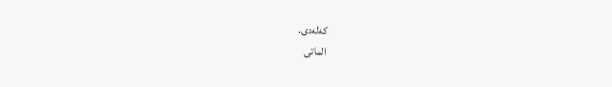كەلەدى.
الماتى